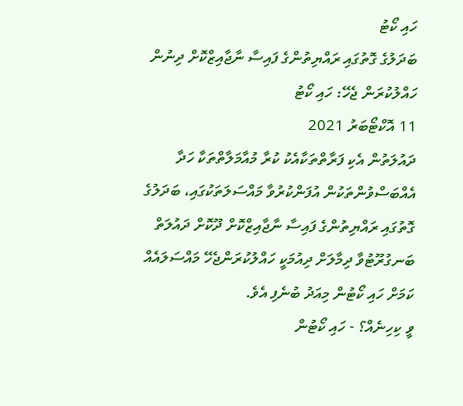ހައި ކޯޓު
ބަދަލުގެ ގޮތުގައި ރައްޔިތުންގެ ފައިސާ ނާޖާއިޒްކޮށް ދިނުން ހައްލުކުރަން ޖެހޭ: ހައި ކޯޓު
11 އޮކްޓޯބަރު 2021
ދައުލަތުން އެކި ފަރާތްތަކާއެކު ކުރާ މުއާމަލާތްތަކާ ހަދާ އެއްބަސްވުންތަކުން އުފަންކުރުވާ މައްސަލަތަކުގައި، ބަދަލުގެ ގޮތުގައި ރައްޔިތުންގެ ފައިސާ ނާޖާއިޒްކޮށް ދޫކޮށް ދައުލަތް ބަނގުރޫޓުވާ ދިމާލަށް ދިއުމަކީ ހައްލުކުރަންޖެހޭ މައްސަލައެއް ކަމަށް ހައި ކޯޓުން މިއަދު ބުނެފި އެވެ.
ވީ ކިހިނެއް؟ - ހައި ކޯޓުން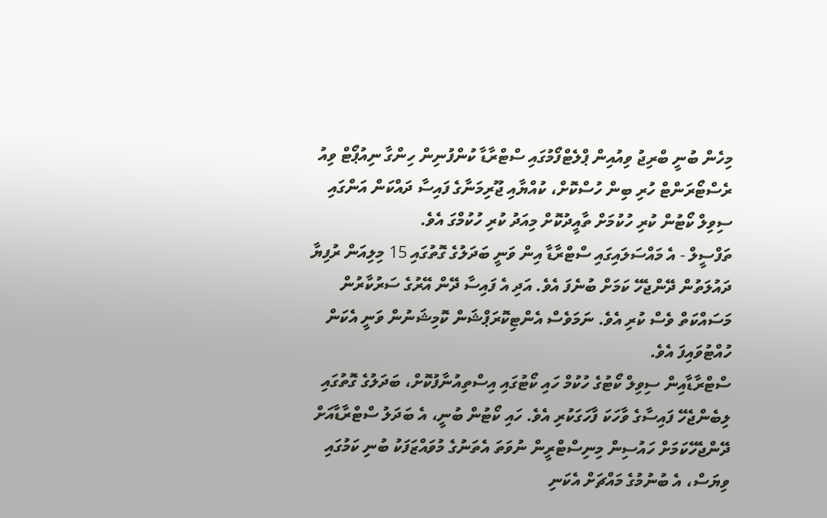މިހެން ބުނީ ބްރިޖު ވިއުއިން ޕްލެޓްފޯމުގައި ސްޓްރާޑާ ކުންފުނިން ހިންގާ ނިއުޕޯޓް ވިއު ރެސްޓޯރަންޓް ހުރި ބިން ހުސްކޮށް، ކުއްޔާއި ޖޫރިމަނާގެ ފައިސާ ދައްކަން އަންގައި ސިވިލް ކޯޓުން ކުރި ހުކުމަށް ތާއީދުކޮށް މިއަދު ކުރި ހުކުމްގަ އެވެ.
ތަފްސީލް - އެ މައްސަލައިގައި ސްޓްރާޑާ އިން ވަނީ ބަދަލުގެ ގޮތުގައި 15 މިލިއަން ރުފިޔާ ދައުލަތުން ދޭންޖެހޭ ކަމަށް ބުނެފަ އެވެ. އަދި އެ ފައިސާ ދޭން އޭރުގެ ސަރުކާރުން މަސައްކަތް ވެސް ކުރި އެވެ. ނަމަވެސް އެންޓިކޮރަޕްޝަން ކޮމިޝަނުން ވަނީ އެކަން ހުއްޓުވައިފަ އެވެ.
ސްޓްރާޑާއިން ސިވިލް ކޯޓުގެ ހުކުމް ހައި ކޯޓުގައި އިސްތިއުނާފުކޮށް، ބަދަލުގެ ގޮތުގައި ލިބެންޖެހޭ ފައިސާގެ ވާހަކަ ފާހަގަކުރި އެވެ. ހައި ކޯޓުން ބުނީ، އެ ބަދަލު ސްޓްރާޑާއަށް ދޭންޖެހޭކަމަށް ހައުސިން މިނިސްޓްރީން ނުވަތަ އެތަނުގެ މުވައްޒަފަކު ބުނި ކަމުގައި ވިޔަސް، އެ ބުނުމުގެ މައްޗަށް އެކަނި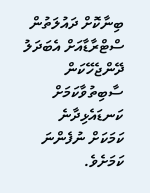ބިނާކޮށް ދައުލަތުން ސްޓްރާޑާއަށް އެބަދަލު ދޭންޖެހޭކަން ސާބިތުވާކަމަށް ކަނޑައެޅިދާނެ ކަމަކަށް ނުފެންނަ ކަމަށެވެ.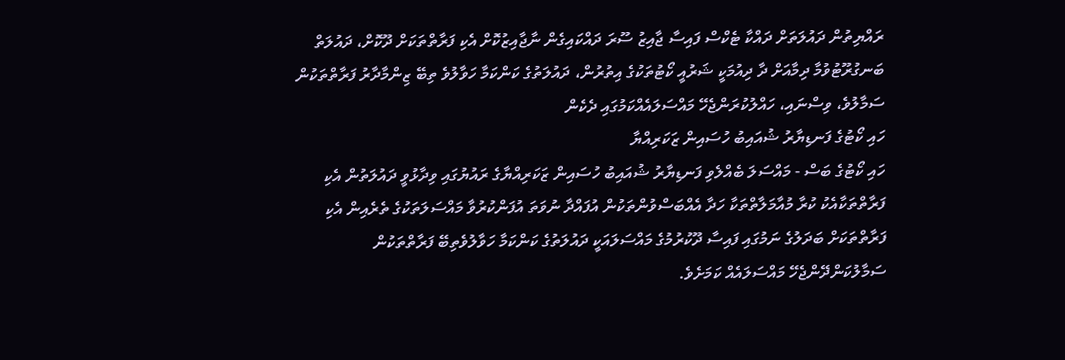ރައްޔިތުން ދައުލަތަށް ދައްކާ ޓެކްސް ފައިސާ ޖާއިޒު ސޫރަ ދައްކައިގެން ނާޖާއިޒުކޮށް އެކި ފަރާތްތަކަށް ދޫކޮށް، ދައުލަތް ބަނގުރޫޓުވުމާ ދިމާއަށް ދާ ދިއުމަކީ ޝަރުއީ ކޯޓުތަކުގެ އިތުރުން، ދައުލަތުގެ ކަންކަމާ ހަވާލުވެ ތިބޭ ޒިންމާދާރު ފަރާތްތަކުން ސަމާލުވެ، ވިސްނައި، ހައްލުކުރަންޖެހޭ މައްސަލައެއްކަމުގައި ދެކެން
ހައި ކޯޓުގެ ފަނޑިޔާރު ޝުއައިބު ހުސައިން ޒަކަރިއްޔާ
ހައި ކޯޓުގެ ބަސް - މައްސަލަ ބެއްލެވި ފަނޑިޔާރު ޝުއައިބު ހުސައިން ޒަކަރިއްޔާގެ ރައުޔުގައި ވިދާޅުވީ ދައުލަތުން އެކި ފަރާތްތަކާއެކު ކުރާ މުއާމަލާތްތަކާ ހަދާ އެއްބަސްވުންތަކުން އުފައްދާ ނުވަތަ އުފަންކުރުވާ މައްސަލަތަކުގެ ތެރެއިން އެކި ފަރާތްތަކަށް ބަދަލުގެ ނަމުގައި ފައިސާ ދޫކުރުމުގެ މައްސަލައަކީ ދައުލަތުގެ ކަންކަމާ ހަވާލުވެތިބޭ ފަރާތްތަކުން ސަމާލުކަންދޭންޖެހޭ މައްސަލައެއް ކަމަށެވެ.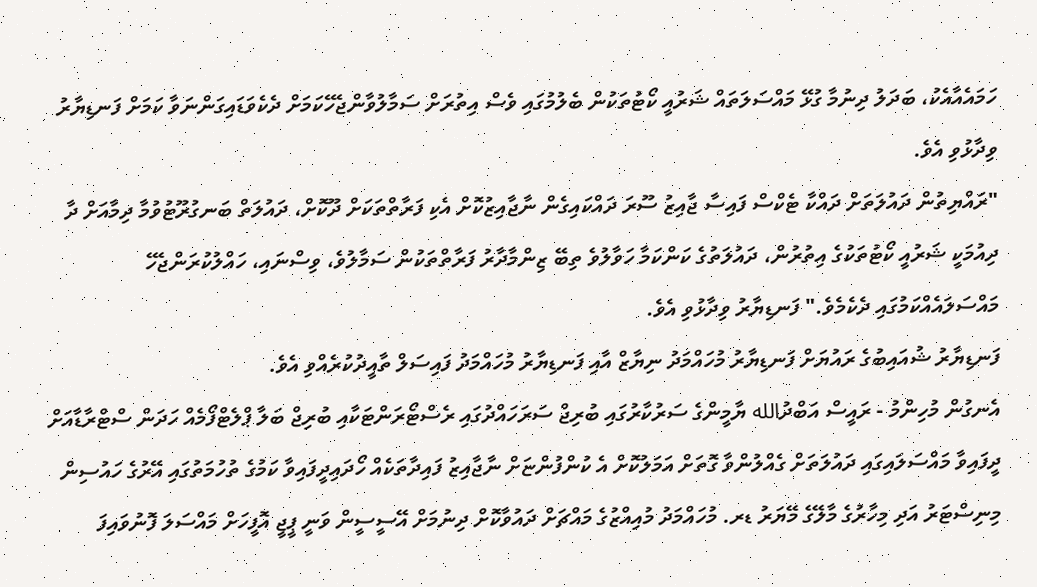ހަމައެއާއެކު، ބަދަލު ދިނުމާ ގުޅޭ މައްސަލަތައް ޝަރުއީ ކޯޓުތަކުން ބެލުމުގައި ވެސް އިތުރަށް ސަމާލުވާންޖެހޭކަމަށް ދެކެވަޑައިގަންނަވާ ކަމަށް ފަނޑިޔާރު ވިދާޅުވި އެވެ.
"ރައްޔިތުން ދައުލަތަށް ދައްކާ ޓެކްސް ފައިސާ ޖާއިޒު ސޫރަ ދައްކައިގެން ނާޖާއިޒުކޮށް އެކި ފަރާތްތަކަށް ދޫކޮށް، ދައުލަތް ބަނގުރޫޓުވުމާ ދިމާއަށް ދާ ދިއުމަކީ ޝަރުއީ ކޯޓުތަކުގެ އިތުރުން، ދައުލަތުގެ ކަންކަމާ ހަވާލުވެ ތިބޭ ޒިންމާދާރު ފަރާތްތަކުން ސަމާލުވެ، ވިސްނައި، ހައްލުކުރަންޖެހޭ މައްސަލައެއްކަމުގައި ދެކެމެވެ." ފަނޑިޔާރު ވިދާޅުވި އެވެ.
ފަނޑިޔާރު ޝުއައިބުގެ ރައުޔަށް ފަނޑިޔާރު މުހައްމަދު ނިޔާޒް އާއި ފަނޑިޔާރު މުހައްމަދު ފައިސަލް ތާއީދުކުރެއްވި އެވެ.
އެނގުން މުހިންމު - ރައީސް އަބްދުالله ޔާމީންގެ ސަރުކާރުގައި ބުރިޖް ސަރަހައްދުގައި ރެސްޓޯރަންޓަކާއި ބުރިޖް ބަލާ ޕްލެޓްފޯމެއް ހަދަން ސްޓްރާޑާއަށް ދީފައިވާ މައްސަލައިގައި ދައުލަތަށް ގެއްލުންވާ ގޮތަށް އަމަލުކޮށް އެ ކުންފުންޏަށް ނާޖާއިޒު ފައިދާތަކެއް ހޯދައިދީފައިވާ ކަމުގެ ތުހުމަތުގައި އޭރުގެ ހައުސިން މިނިސްޓަރު އަދި މިހާރުގެ މާލޭގެ މޭޔަރު ޑރ. މުހައްމަދު މުއިއްޒުގެ މައްޗަށް ދައުވާކޮށް ދިނުމަށް އޭސީސީން ވަނީ ޕީޖީ އޮފީހަށް މައްސަލަ ފޮނުވައިފަ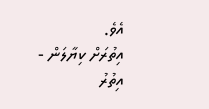އެވެ.
އިތުރަށް ކިޔާލަން -
އިތުރު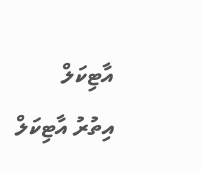އާޓިކަލް
އިތުރު އާޓިކަލް